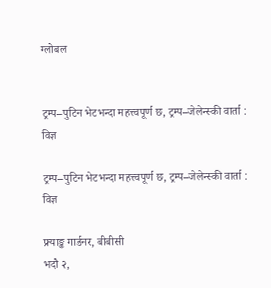ग्लोबल


ट्रम्प–पुटिन भेटभन्दा महत्त्वपूर्ण छ, ट्रम्प–जेलेन्स्की वार्ता : विज्ञ

ट्रम्प–पुटिन भेटभन्दा महत्त्वपूर्ण छ, ट्रम्प–जेलेन्स्की वार्ता : विज्ञ

फ्र्याङ्क गार्डनर, बीबीसी
भदौ २,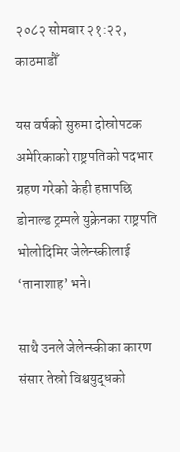२०८२ सोमबार २१:२२, काठमाडौँ

यस वर्षको सुरुमा दोस्रोपटक अमेरिकाको राष्ट्रपतिको पदभार ग्रहण गरेको केही हप्तापछि डोनाल्ड ट्रम्पले युक्रेनका राष्ट्रपति भोलोदिमिर जेलेन्स्कीलाई ‘तानाशाह’ भने।

साथै उनले जेलेन्स्कीका कारण संसार तेस्रो विश्वयुद्धको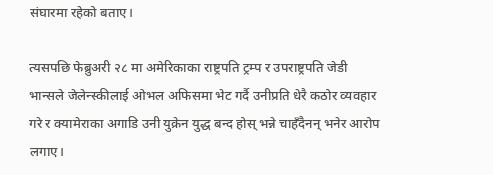संघारमा रहेको बताए।

त्यसपछि फेब्रुअरी २८ मा अमेरिकाका राष्ट्रपति ट्रम्प र उपराष्ट्रपति जेडी भान्सले जेलेन्स्कीलाई ओभल अफिसमा भेट गर्दै उनीप्रति धेरै कठोर व्यवहार गरे र क्यामेराका अगाडि उनी युक्रेन युद्ध बन्द होस् भन्ने चाहँदैनन् भनेर आरोप लगाए।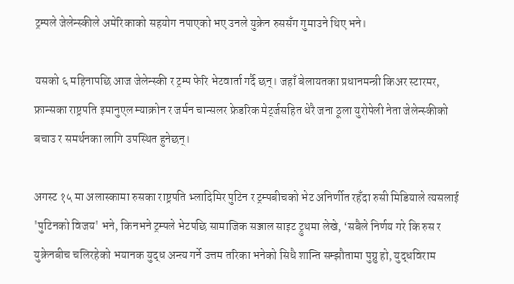ट्रम्पले जेलेन्स्कीले अमेरिकाको सहयोग नपाएको भए उनले युक्रेन रुससँग गुमाउने थिए भने।

यसको ६ महिनापछि आज जेलेन्स्की र ट्रम्प फेरि भेटवार्ता गर्दै छन्। जहाँ बेलायतका प्रधानमन्त्री किअर स्टारमर, फ्रान्सका राष्ट्रपति इमानुएल म्याक्रोन र जर्मन चान्सलर फ्रेडरिक मेर्ट्जसहित धेरै जना ठूला युरोपेली नेता जेलेन्स्कीको बचाउ र समर्थनका लागि उपस्थित हुनेछन्।

अगस्ट १५ मा अलास्कामा रुसका राष्ट्रपति भ्लादिमिर पुटिन र ट्रम्पबीचको भेट अनिर्णीत रहँदा रुसी मिडियाले त्यसलाई 'पुटिनको विजय' भने, किनभने ट्रम्पले भेटपछि सामाजिक सञ्जाल साइट ट्रुथमा लेखे, ‘सबैले निर्णय गरे कि रुस र युक्रेनबीच चलिरहेको भयानक युद्ध अन्त्य गर्ने उत्तम तरिका भनेको सिधै शान्ति सम्झौतामा पुग्नु हो, युद्धविराम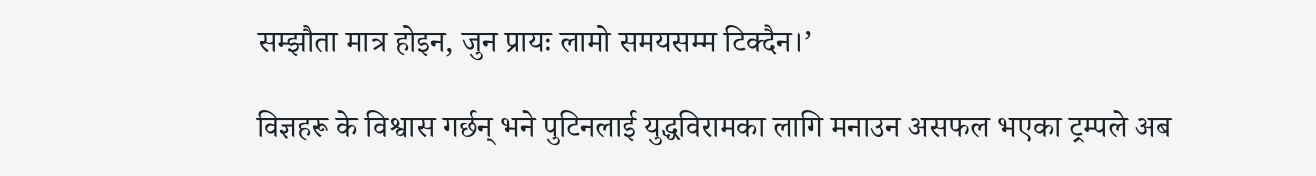सम्झौता मात्र होइन, जुन प्रायः लामो समयसम्म टिक्दैन।’

विज्ञहरू के विश्वास गर्छन् भने पुटिनलाई युद्धविरामका लागि मनाउन असफल भएका ट्रम्पले अब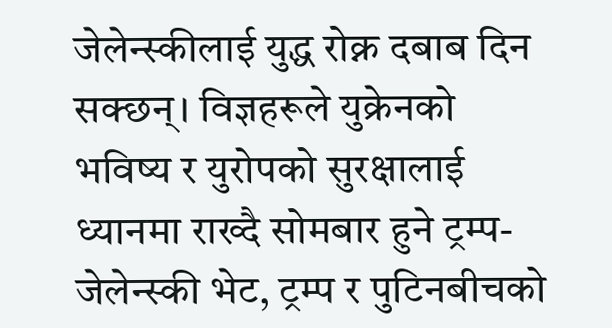जेलेन्स्कीलाई युद्ध रोक्न दबाब दिन सक्छन्। विज्ञहरूले युक्रेनको भविष्य र युरोपको सुरक्षालाई ध्यानमा राख्दै सोमबार हुने ट्रम्प-जेलेन्स्की भेट, ट्रम्प र पुटिनबीचको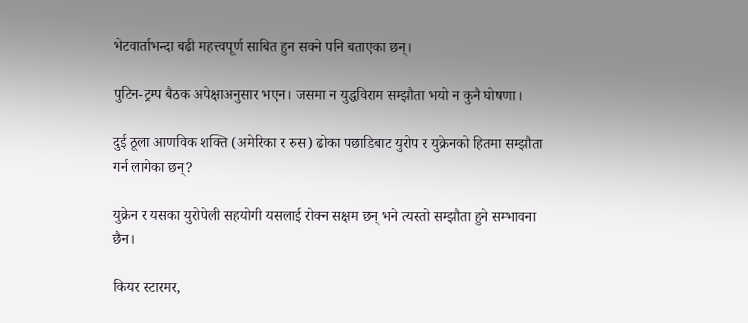भेटवार्ताभन्दा बढी महत्त्वपूर्ण साबित हुन सक्ने पनि बताएका छन्।

पुटिन-ट्रम्प बैठक अपेक्षाअनुसार भएन। जसमा न युद्धविराम सम्झौता भयो न कुनै घोषणा।

दुई ठूला आणविक शक्ति (अमेरिका र रुस) ढोका पछाडिबाट युरोप र युक्रेनको हितमा सम्झौता गर्न लागेका छन्?

युक्रेन र यसका युरोपेली सहयोगी यसलाई रोक्न सक्षम छन् भने त्यस्तो सम्झौता हुने सम्भावना छैन।

कियर स्टारमर,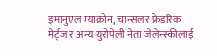इमानुएल म्याक्रोन, चान्सलर फ्रेडरिक मेर्ट्ज र अन्य युरोपेली नेता जेलेन्स्कीलाई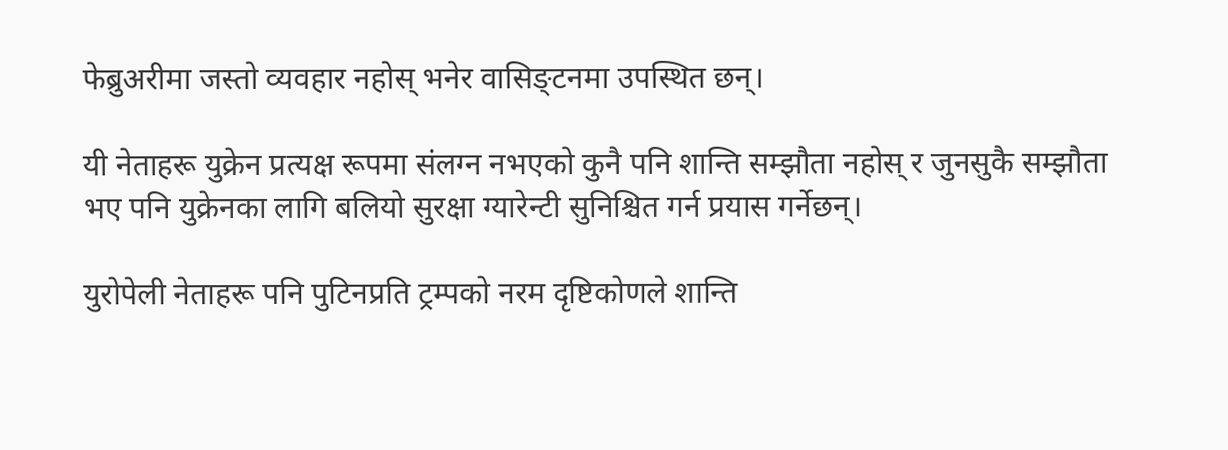फेब्रुअरीमा जस्तो व्यवहार नहोस् भनेर वासिङ्टनमा उपस्थित छन्।

यी नेताहरू युक्रेन प्रत्यक्ष रूपमा संलग्न नभएको कुनै पनि शान्ति सम्झौता नहोस् र जुनसुकै सम्झौता भए पनि युक्रेनका लागि बलियो सुरक्षा ग्यारेन्टी सुनिश्चित गर्न प्रयास गर्नेछन्।

युरोपेली नेताहरू पनि पुटिनप्रति ट्रम्पको नरम दृष्टिकोणले शान्ति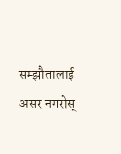सम्झौतालाई असर नगरोस्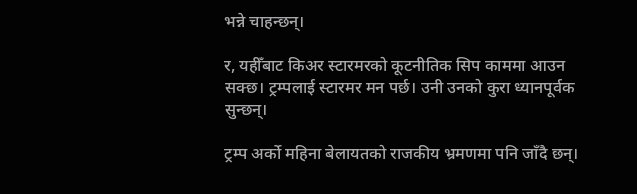भन्ने चाहन्छन्।

र, यहीँबाट किअर स्टारमरको कूटनीतिक सिप काममा आउन सक्छ। ट्रम्पलाई स्टारमर मन पर्छ। उनी उनको कुरा ध्यानपूर्वक सुन्छन्।

ट्रम्प अर्को महिना बेलायतको राजकीय भ्रमणमा पनि जाँदै छन्।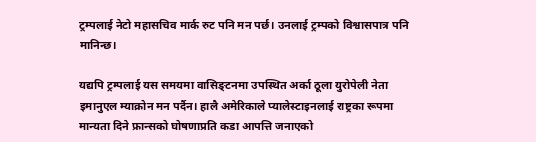ट्रम्पलाई नेटो महासचिव मार्क रुट पनि मन पर्छ। उनलाई ट्रम्पको विश्वासपात्र पनि मानिन्छ।

यद्यपि ट्रम्पलाई यस समयमा वासिङ्टनमा उपस्थित अर्का ठूला युरोपेली नेता इमानुएल म्याक्रोन मन पर्दैन। हालै अमेरिकाले प्यालेस्टाइनलाई राष्ट्रका रूपमा मान्यता दिने फ्रान्सको घोषणाप्रति कडा आपत्ति जनाएको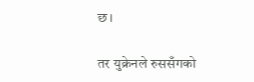छ।

तर युक्रेनले रुससँगको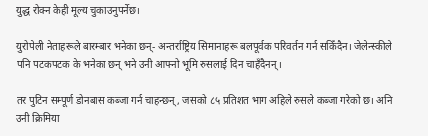युद्ध रोक्न केही मूल्य चुकाउनुपर्नेछ।

युरोपेली नेताहरूले बारम्बार भनेका छन्- अन्तर्राष्ट्रिय सिमानाहरू बलपूर्वक परिवर्तन गर्न सकिँदैन। जेलेन्स्कीले पनि पटकपटक के भनेका छन् भने उनी आफ्नो भूमि रुसलाई दिन चाहँदैनन्।

तर पुटिन सम्पूर्ण डोनबास कब्जा गर्न चाहन्छन्, जसको ८५ प्रतिशत भाग अहिले रुसले कब्जा गरेको छ। अनि उनी क्रिमिया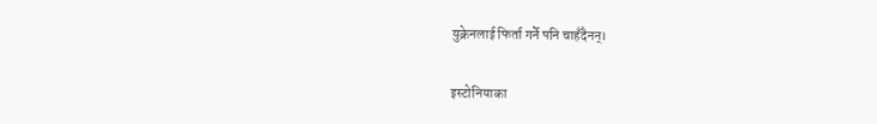युक्रेनलाई फिर्ता गर्ने पनि चाहँदैनन्।

इस्टोनियाका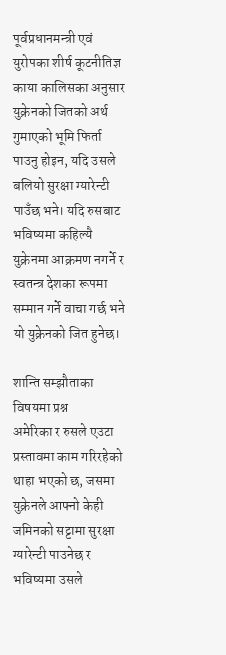पूर्वप्रधानमन्त्री एवं युरोपका शीर्ष कूटनीतिज्ञ काया कालिसका अनुसार युक्रेनको जितको अर्थ गुमाएको भूमि फिर्ता पाउनु होइन, यदि उसले बलियो सुरक्षा ग्यारेन्टी पाउँछ भने। यदि रुसबाट भविष्यमा कहिल्यै युक्रेनमा आक्रमण नगर्ने र स्वतन्त्र देशका रूपमा सम्मान गर्ने वाचा गर्छ भने यो युक्रेनको जित हुनेछ।

शान्ति सम्झौताका विषयमा प्रश्न
अमेरिका र रुसले एउटा प्रस्तावमा काम गरिरहेको थाहा भएको छ, जसमा युक्रेनले आफ्नो केही जमिनको सट्टामा सुरक्षा ग्यारेन्टी पाउनेछ र भविष्यमा उसले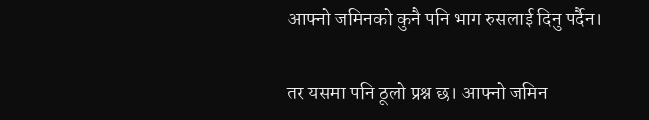आफ्नो जमिनको कुनै पनि भाग रुसलाई दिनु पर्दैन।

तर यसमा पनि ठूलो प्रश्न छ। आफ्नो जमिन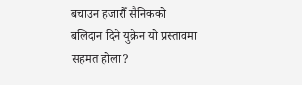बचाउन हजारौँ सैनिकको बलिदान दिने युक्रेन यो प्रस्तावमा सहमत होला?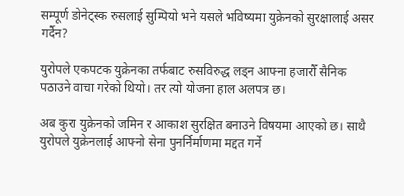सम्पूर्ण डोनेट्स्क रुसलाई सुम्पियो भने यसले भविष्यमा युक्रेनको सुरक्षालाई असर गर्दैन?

युरोपले एकपटक युक्रेनका तर्फबाट रुसविरुद्ध लड्न आफ्ना हजारौँ सैनिक पठाउने वाचा गरेको थियो। तर त्यो योजना हाल अलपत्र छ।

अब कुरा युक्रेनको जमिन र आकाश सुरक्षित बनाउने विषयमा आएको छ। साथै युरोपले युक्रेनलाई आफ्नो सेना पुनर्निर्माणमा मद्दत गर्ने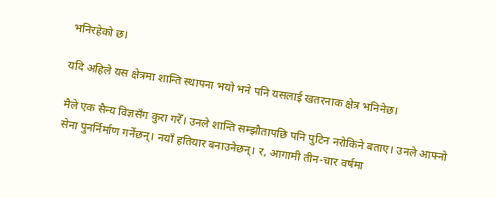भनिरहेको छ।

यदि अहिले यस क्षेत्रमा शान्ति स्थापना भयो भने पनि यसलाई खतरनाक क्षेत्र भनिनेछ।

मैले एक सैन्य विज्ञसँग कुरा गरेँ। उनले शान्ति सम्झौतापछि पनि पुटिन नरोकिने बताए। उनले आफ्नो सेना पुनर्निर्माण गर्नेछन्। नयाँ हतियार बनाउनेछन्। र, आगामी तीन-चार वर्षमा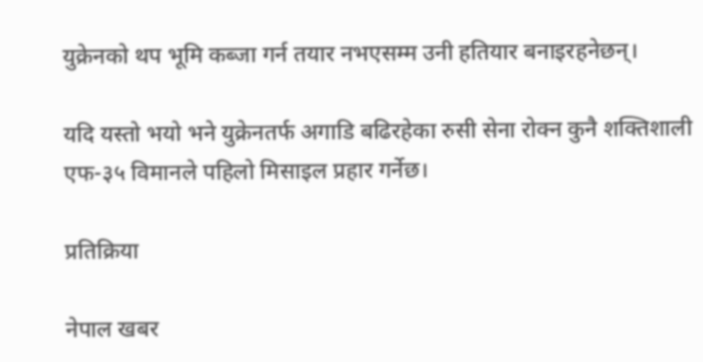युक्रेनको थप भूमि कब्जा गर्न तयार नभएसम्म उनी हतियार बनाइरहनेछन्।

यदि यस्तो भयो भने युक्रेनतर्फ अगाडि बढिरहेका रुसी सेना रोक्न कुनै शक्तिशाली एफ-३५ विमानले पहिलो मिसाइल प्रहार गर्नेछ।

प्रतिक्रिया

नेपाल खबर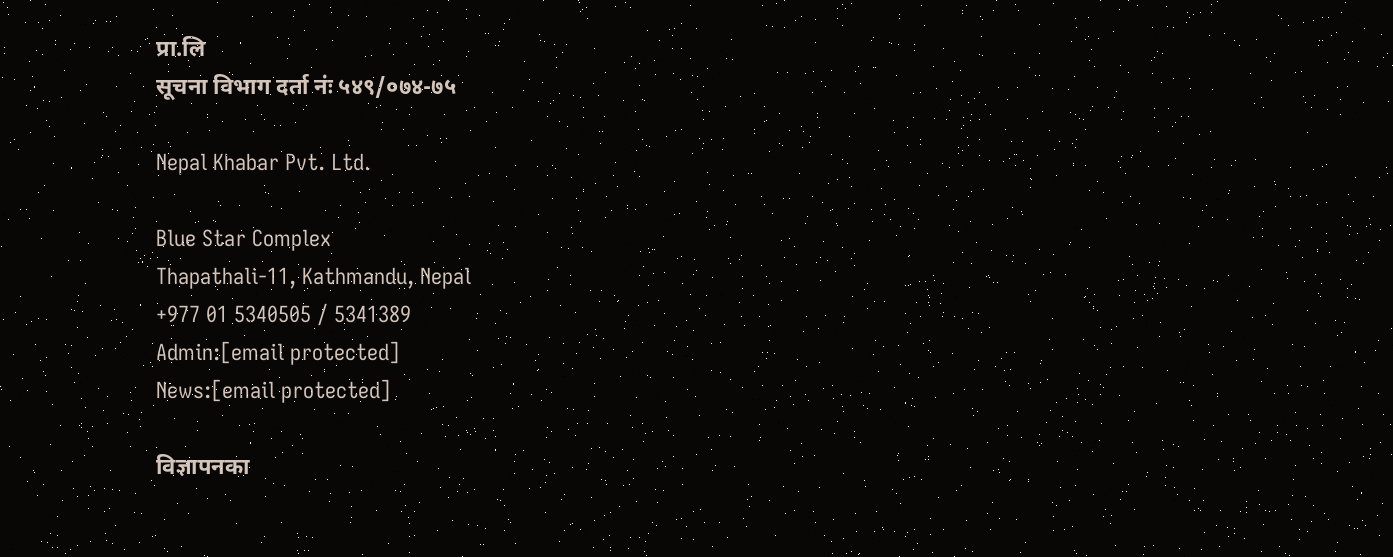प्रा.लि
सूचना विभाग दर्ता नंः ५४९/०७४-७५

Nepal Khabar Pvt. Ltd.

Blue Star Complex
Thapathali-11, Kathmandu, Nepal
+977 01 5340505 / 5341389
Admin:[email protected]
News:[email protected]

विज्ञापनका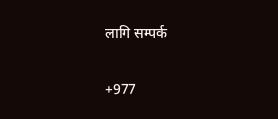लागि सम्पर्क


+977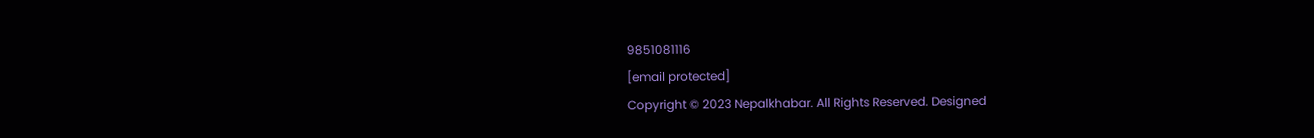9851081116
[email protected]
Copyright © 2023 Nepalkhabar. All Rights Reserved. Designed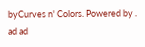byCurves n' Colors. Powered by .
ad ad